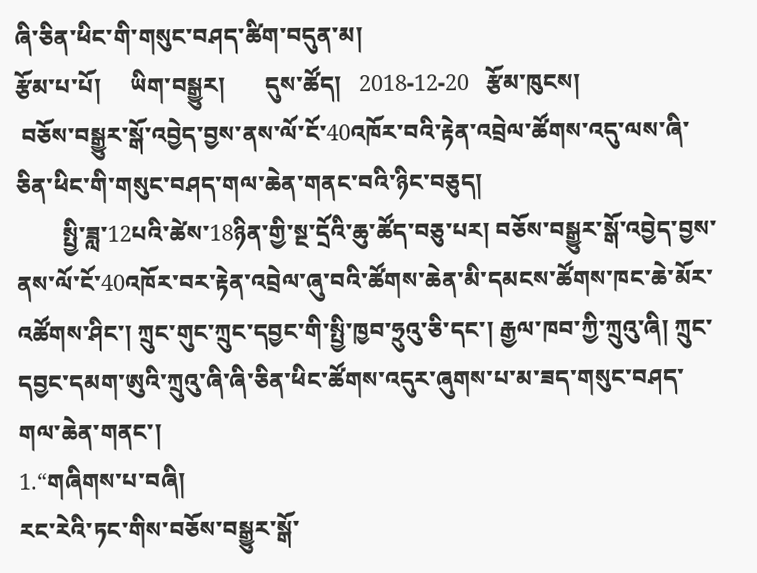ཞི་ཅིན་ཕིང་གི་གསུང་བཤད་ཚིག་བདུན་མ།
རྩོམ་པ་པོ།     ཡིག་བསྒྱུར།       དུས་ཚོད།   2018-12-20   རྩོམ་ཁུངས།
 བཅོས་བསྒྱུར་སྒོ་འབྱེད་བྱས་ནས་ལོ་ངོ་40འཁོར་བའི་རྟེན་འབྲེལ་ཚོགས་འདུ་ལས་ཞི་ཅིན་ཕིང་གི་གསུང་བཤད་གལ་ཆེན་གནང་བའི་ཉིང་བཅུད།
        སྤྱི་ཟླ་12པའི་ཚེས་18ཉིན་གྱི་སྔ་དྲོའི་ཆུ་ཚོད་བཅུ་པར། བཅོས་བསྒྱུར་སྒོ་འབྱེད་བྱས་ནས་ལོ་ངོ་40འཁོར་བར་རྟེན་འབྲེལ་ཞུ་བའི་ཚོགས་ཆེན་མི་དམངས་ཚོགས་ཁང་ཆེ་མོར་འཚོགས་ཤིང་། ཀྲུང་གུང་ཀྲུང་དབྱང་གི་སྤྱི་ཁྱབ་ཧྲུའུ་ཅི་དང་། རྒྱལ་ཁབ་ཀྱི་ཀྲུའུ་ཞི། ཀྲུང་དབྱང་དམག་ཨུའི་ཀྲུའུ་ཞི་ཞི་ཅིན་ཕིང་ཚོགས་འདུར་ཞུགས་པ་མ་ཟད་གསུང་བཤད་གལ་ཆེན་གནང་།
1.“གཞིགས་པ་བཞི།
རང་རེའི་ཏང་གིས་བཅོས་བསྒྱུར་སྒོ་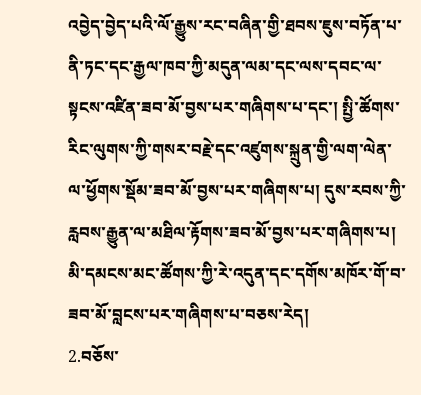འབྱེད་བྱེད་པའི་ལོ་རྒྱུས་རང་བཞིན་གྱི་ཐབས་ཇུས་བཏོན་པ་ནི་ཏང་དང་རྒྱལ་ཁབ་ཀྱི་མདུན་ལམ་དང་ལས་དབང་ལ་སྟངས་འཛིན་ཟབ་མོ་བྱས་པར་གཞིགས་པ་དང་། སྤྱི་ཚོགས་རིང་ལུགས་ཀྱི་གསར་བརྗེ་དང་འཛུགས་སྐྲུན་གྱི་ལག་ལེན་ལ་ཕྱོགས་སྡོམ་ཟབ་མོ་བྱས་པར་གཞིགས་པ། དུས་རབས་ཀྱི་རླབས་རྒྱུན་ལ་མཐིལ་རྟོགས་ཟབ་མོ་བྱས་པར་གཞིགས་པ།  མི་དམངས་མང་ཚོགས་ཀྱི་རེ་འདུན་དང་དགོས་མཁོར་གོ་བ་ཟབ་མོ་བླངས་པར་གཞིགས་པ་བཅས་རེད།
2.བཅོས་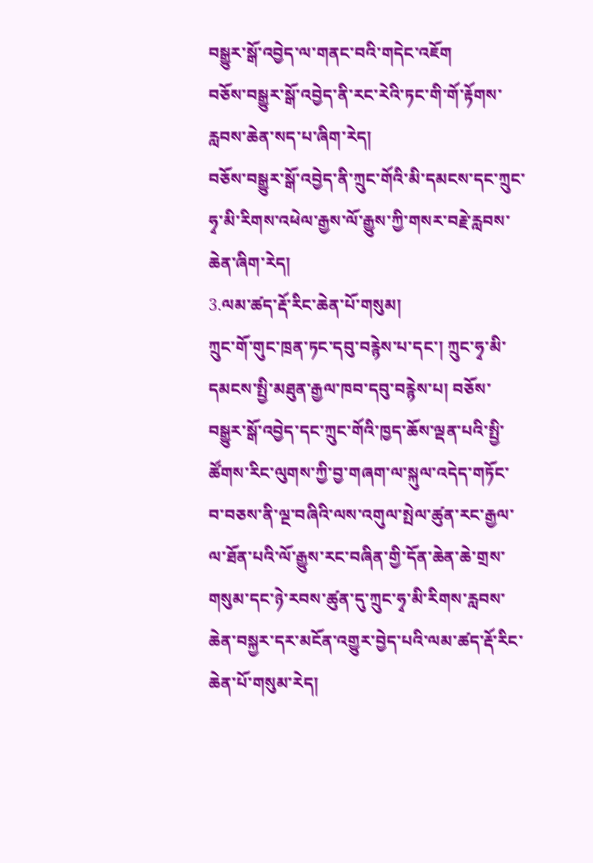བསྒྱུར་སྒོ་འབྱེད་ལ་གནང་བའི་གདེང་འཇོག
བཅོས་བསྒྱུར་སྒོ་འབྱེད་ནི་རང་རེའི་ཏང་གི་གོ་རྟོགས་རླབས་ཆེན་སད་པ་ཞིག་རེད།
བཅོས་བསྒྱུར་སྒོ་འབྱེད་ནི་ཀྲུང་གོའི་མི་དམངས་དང་ཀྲུང་ཧྭ་མི་རིགས་འཕེལ་རྒྱས་ལོ་རྒྱུས་ཀྱི་གསར་བརྗེ་རླབས་ཆེན་ཞིག་རེད།
3.ལམ་ཚད་རྡོ་རིང་ཆེན་པོ་གསུམ།
ཀྲུང་གོ་གུང་ཁྲན་ཏང་དབུ་བརྙེས་པ་དང་། ཀྲུང་ཧྭ་མི་དམངས་སྤྱི་མཐུན་རྒྱལ་ཁབ་དབུ་བརྙེས་པ། བཅོས་བསྒྱུར་སྒོ་འབྱེད་དང་ཀྲུང་གོའི་ཁྱད་ཆོས་ལྡན་པའི་སྤྱི་ཚོགས་རིང་ལུགས་ཀྱི་བྱ་གཞག་ལ་སྐུལ་འདེད་གཏོང་བ་བཅས་ནི་ལྔ་བཞིའི་ལས་འགུལ་སྤེལ་ཚུན་རང་རྒྱལ་ལ་ཐོན་པའི་ལོ་རྒྱུས་རང་བཞིན་གྱི་དོན་ཆེན་ཆེ་གྲས་གསུམ་དང་ཉེ་རབས་ཚུན་དུ་ཀྲུང་ཧྭ་མི་རིགས་རླབས་ཆེན་བསྐྱར་དར་མངོན་འགྱུར་བྱེད་པའི་ལམ་ཚད་རྡོ་རིང་ཆེན་པོ་གསུམ་རེད།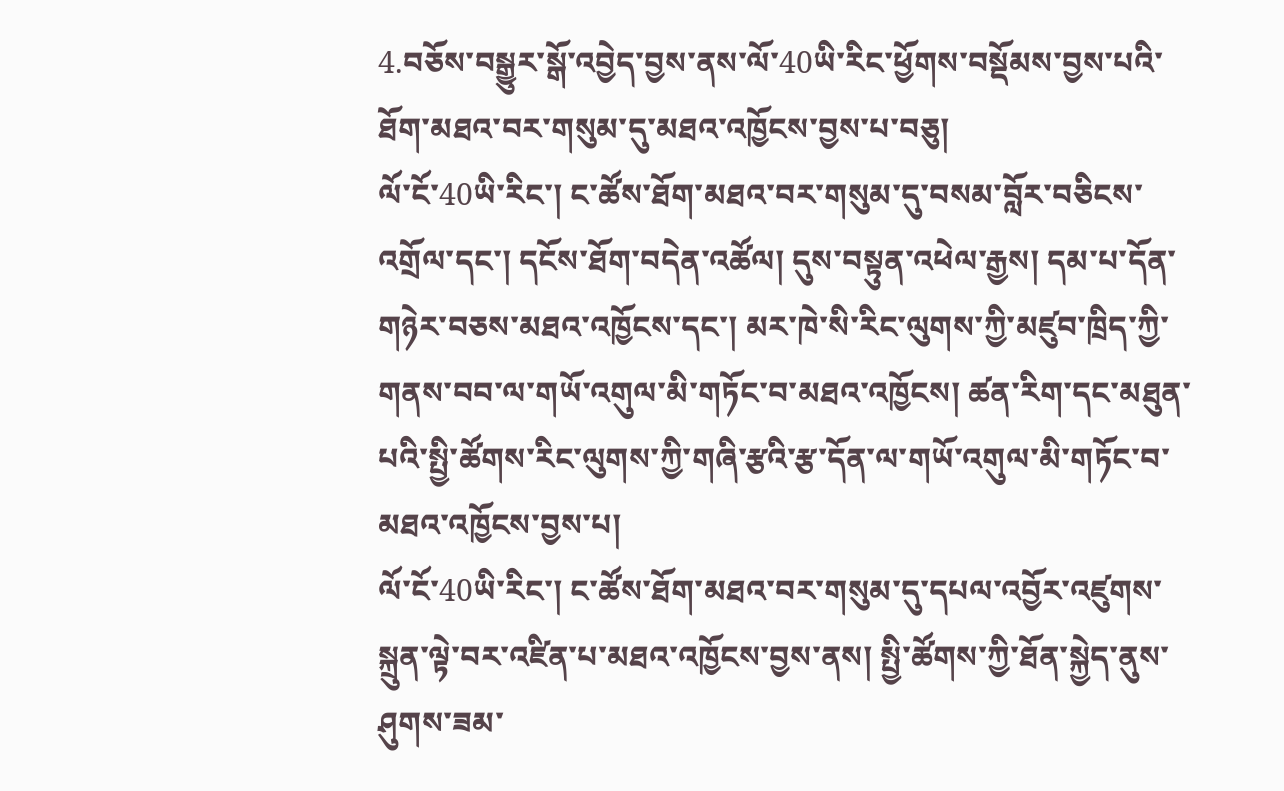4.བཅོས་བསྒྱུར་སྒོ་འབྱེད་བྱས་ནས་ལོ་40ཡི་རིང་ཕྱོགས་བསྡོམས་བྱས་པའི་ཐོག་མཐའ་བར་གསུམ་དུ་མཐའ་འཁྱོངས་བྱས་པ་བཅུ།
ལོ་ངོ་40ཡི་རིང་། ང་ཚོས་ཐོག་མཐའ་བར་གསུམ་དུ་བསམ་བློར་བཅིངས་འགྲོལ་དང་། དངོས་ཐོག་བདེན་འཚོལ། དུས་བསྟུན་འཕེལ་རྒྱས། དམ་པ་དོན་གཉེར་བཅས་མཐའ་འཁྱོངས་དང་། མར་ཁེ་སི་རིང་ལུགས་ཀྱི་མཛུབ་ཁྲིད་ཀྱི་གནས་བབ་ལ་གཡོ་འགུལ་མི་གཏོང་བ་མཐའ་འཁྱོངས། ཚན་རིག་དང་མཐུན་པའི་སྤྱི་ཚོགས་རིང་ལུགས་ཀྱི་གཞི་རྩའི་རྩ་དོན་ལ་གཡོ་འགུལ་མི་གཏོང་བ་མཐའ་འཁྱོངས་བྱས་པ།
ལོ་ངོ་40ཡི་རིང་། ང་ཚོས་ཐོག་མཐའ་བར་གསུམ་དུ་དཔལ་འབྱོར་འཛུགས་སྐྲུན་ལྟེ་བར་འཛིན་པ་མཐའ་འཁྱོངས་བྱས་ནས། སྤྱི་ཚོགས་ཀྱི་ཐོན་སྐྱེད་ནུས་ཤུགས་ཟམ་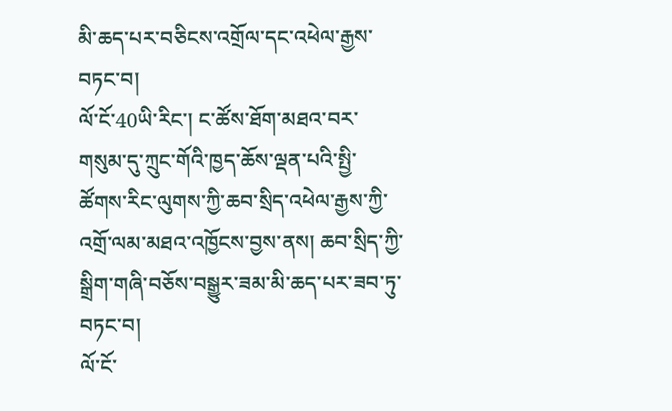མི་ཆད་པར་བཅིངས་འགྲོལ་དང་འཕེལ་རྒྱས་བཏང་བ།
ལོ་ངོ་40ཡི་རིང་། ང་ཚོས་ཐོག་མཐའ་བར་གསུམ་དུ་ཀྲུང་གོའི་ཁྱད་ཆོས་ལྡན་པའི་སྤྱི་ཚོགས་རིང་ལུགས་ཀྱི་ཆབ་སྲིད་འཕེལ་རྒྱས་ཀྱི་འགྲོ་ལམ་མཐའ་འཁྱོངས་བྱས་ནས། ཆབ་སྲིད་ཀྱི་སྒྲིག་གཞི་བཅོས་བསྒྱུར་ཟམ་མི་ཆད་པར་ཟབ་ཏུ་བཏང་བ།
ལོ་ངོ་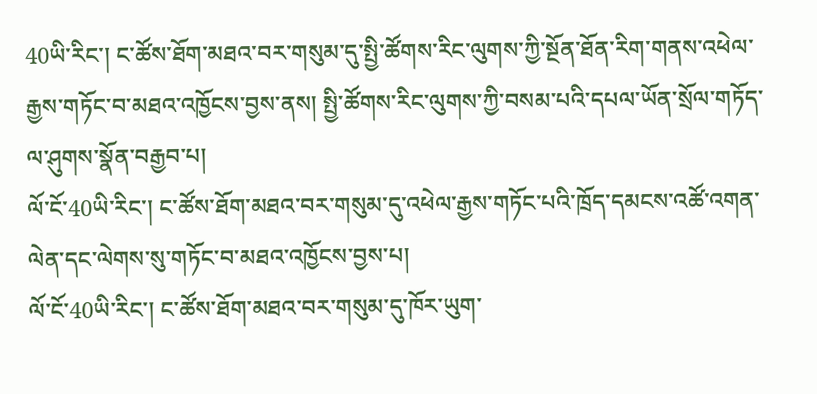40ཡི་རིང་། ང་ཚོས་ཐོག་མཐའ་བར་གསུམ་དུ་སྤྱི་ཚོགས་རིང་ལུགས་ཀྱི་སྔོན་ཐོན་རིག་གནས་འཕེལ་རྒྱས་གཏོང་བ་མཐའ་འཁྱོངས་བྱས་ནས། སྤྱི་ཚོགས་རིང་ལུགས་ཀྱི་བསམ་པའི་དཔལ་ཡོན་སྲོལ་གཏོད་ལ་ཤུགས་སྣོན་བརྒྱབ་པ།
ལོ་ངོ་40ཡི་རིང་། ང་ཚོས་ཐོག་མཐའ་བར་གསུམ་དུ་འཕེལ་རྒྱས་གཏོང་པའི་ཁྲོད་དམངས་འཚོ་འགན་ལེན་དང་ལེགས་སུ་གཏོང་བ་མཐའ་འཁྱོངས་བྱས་པ།
ལོ་ངོ་40ཡི་རིང་། ང་ཚོས་ཐོག་མཐའ་བར་གསུམ་དུ་ཁོར་ཡུག་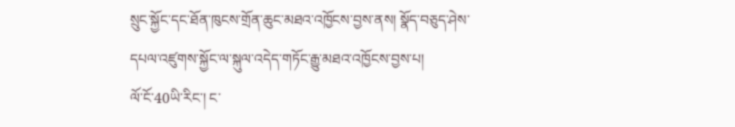སྲུང་སྐྱོང་དང་ཐོན་ཁུངས་གྲོན་ཆུང་མཐའ་འཁྱོངས་བྱས་ནས། སྣོད་བཅུད་ཤེས་དཔལ་འཛུགས་སྐྱོང་ལ་སྐུལ་འདེད་གཏོང་རྒྱུ་མཐའ་འཁྱོངས་བྱས་པ།
ལོ་ངོ་40ཡི་རིང་། ང་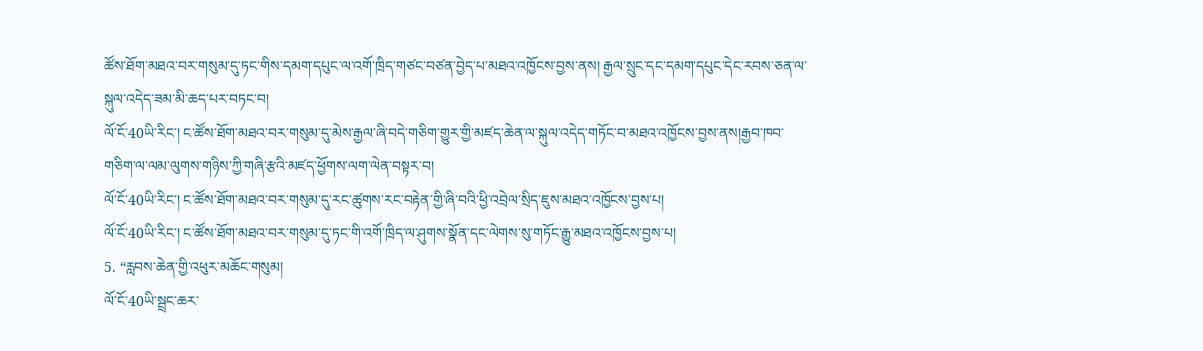ཚོས་ཐོག་མཐའ་བར་གསུམ་དུ་ཏང་གིས་དམག་དཔུང་ལ་འགོ་ཁྲིད་གཙང་བཙན་བྱེད་པ་མཐའ་འཁྱོངས་བྱས་ནས། རྒྱལ་སྲུང་དང་དམག་དཔུང་དེང་རབས་ཅན་ལ་སྐུལ་འདེད་ཟམ་མི་ཆད་པར་བཏང་བ།
ལོ་ངོ་40ཡི་རིང་། ང་ཚོས་ཐོག་མཐའ་བར་གསུམ་དུ་མེས་རྒྱལ་ཞི་བདེ་གཅིག་གྱུར་གྱི་མཛད་ཆེན་ལ་སྐུལ་འདེད་གཏོང་བ་མཐའ་འཁྱོངས་བྱས་ནས།རྒྱབ་ཁབ་གཅིག་ལ་ལམ་ལུགས་གཉིས་ཀྱི་གཞི་རྩའི་མཛད་ཕྱོགས་ལག་ལེན་བསྟར་བ།
ལོ་ངོ་40ཡི་རིང་། ང་ཚོས་ཐོག་མཐའ་བར་གསུམ་དུ་རང་ཚུགས་རང་བརྟེན་གྱི་ཞི་བའི་ཕྱི་འབྲེལ་སྲིད་ཇུས་མཐའ་འཁྱོངས་བྱས་པ།
ལོ་ངོ་40ཡི་རིང་། ང་ཚོས་ཐོག་མཐའ་བར་གསུམ་དུ་ཏང་གི་འགོ་ཁྲིད་ལ་ཤུགས་སྣོན་དང་ལེགས་སུ་གཏོང་རྒྱུ་མཐའ་འཁྱོངས་བྱས་པ།
5. “རླབས་ཆེན་གྱི་འཕུར་མཆོང་གསུམ།
ལོ་ངོ་40ཡི་སྦྲང་ཆར་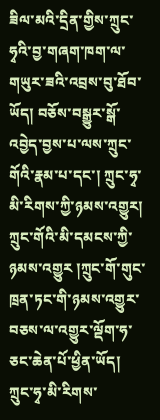ཟིལ་མའི་དྲིན་གྱིས་ཀྲུང་ཧྭའི་བྱ་གཞག་ཁག་ལ་གཡུར་ཟའི་འབྲས་བུ་ཐོབ་ཡོད། བཅོས་བསྒྱུར་སྒོ་འབྱེད་བྱས་པ་ལས་ཀྲུང་གོའི་རྣམ་པ་དང་། ཀྲུང་ཧྭ་མི་རིགས་ཀྱི་ཉམས་འགྱུར། ཀྲུང་གོའི་མི་དམངས་ཀྱི་ཉམས་འགྱུར །ཀྲུང་གོ་གུང་ཁྲན་ཏང་གི་ཉམས་འགྱུར་བཅས་ལ་འགྱུར་ལྡོག་ཧ་ཅང་ཆེན་པོ་ཕྱིན་ཡོད།
ཀྲུང་ཧྭ་མི་རིགས་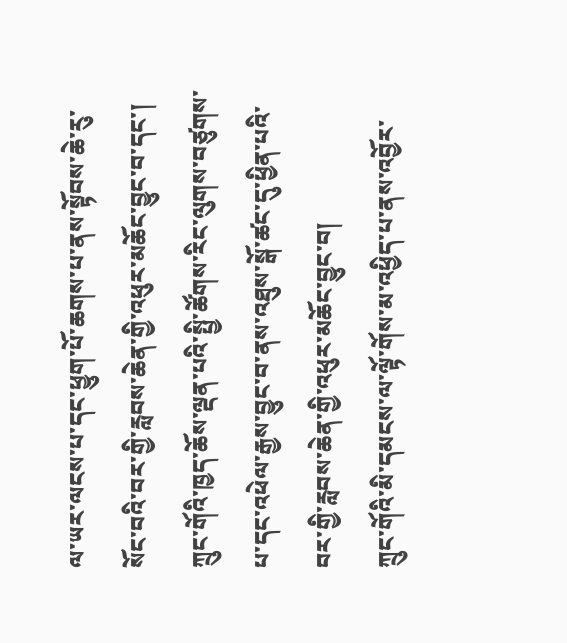ལ་ཡར་ལངས་པ་དང་ཕྱུག་པོ་ཆགས་པ་ནས་སྟོབས་ཆེ་རུ་སོང་བའི་བར་གྱི་རླབས་ཆེན་གྱི་འཕུར་མཆོང་བྱུང་བ་དང་།
ཀྲུང་གོའི་ཁྱད་ཆོས་ལྡན་པའི་སྤྱི་ཚོགས་རིང་ལུགས་བཙུགས་པ་དང་འཕེལ་རྒྱས་བྱུང་བ་ནས་འཐུས་སྒོ་ཚང་དུ་ཕྱིན་པའི་བར་གྱི་རླབས་ཆེན་གྱི་འཕུར་མཆོང་བྱུང་བ།
ཀྲུང་གོའི་མི་དམངས་ལ་ལྟོ་གོས་མ་འཕྱིད་པ་ནས་འབྱོར་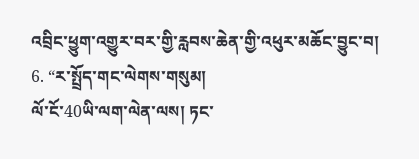འབྲིང་ཕྱུག་འགྱུར་བར་གྱི་རླབས་ཆེན་གྱི་འཕུར་མཆོང་བྱུང་བ།
6. “ར་སྤྲོད་གང་ལེགས་གསུམ།
ལོ་ངོ་40ཡི་ལག་ལེན་ལས། ཏང་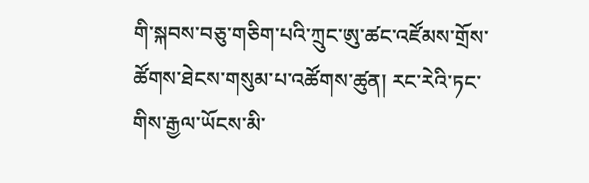གི་སྐབས་བཅུ་གཅིག་པའི་ཀྲུང་ཨུ་ཚང་འཛོམས་གྲོས་ཚོགས་ཐེངས་གསུམ་པ་འཚོགས་ཚུན། རང་རེའི་ཏང་གིས་རྒྱལ་ཡོངས་མི་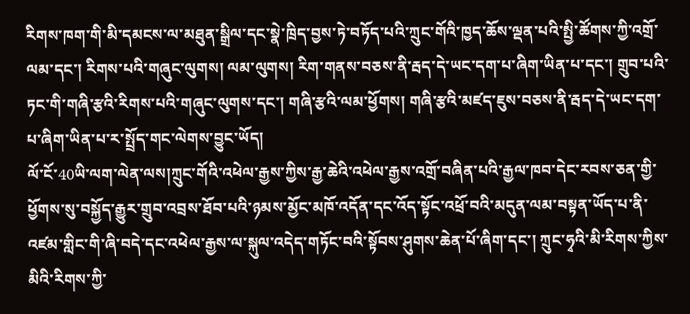རིགས་ཁག་གི་མི་དམངས་ལ་མཐུན་སྒྲིལ་དང་སྣེ་ཁྲིད་བྱས་ཏེ་བཏོད་པའི་ཀྲུང་གོའི་ཁྱད་ཆོས་ལྡན་པའི་སྤྱི་ཚོགས་ཀྱི་འགྲོ་ལམ་དང་། རིགས་པའི་གཞུང་ལུགས། ལམ་ལུགས། རིག་གནས་བཅས་ནི་རྦད་དེ་ཡང་དག་པ་ཞིག་ཡིན་པ་དང་། གྲུབ་པའི་ཏང་གི་གཞི་རྩའི་རིགས་པའི་གཞུང་ལུགས་དང་། གཞི་རྩའི་ལམ་ཕྱོགས། གཞི་རྩའི་མཛད་ཇུས་བཅས་ནི་རྦད་དེ་ཡང་དག་པ་ཞིག་ཡིན་པ་ར་སྤྲོད་གང་ལེགས་བྱུང་ཡོད།
ལོ་ངོ་40ཡི་ལག་ལེན་ལས།ཀྲུང་གོའི་འཕེལ་རྒྱས་ཀྱིས་རྒྱ་ཆེའི་འཕེལ་རྒྱས་འགྲོ་བཞིན་པའི་རྒྱལ་ཁབ་དེང་རབས་ཅན་གྱི་ཕྱོགས་སུ་བསྐྱོད་རྒྱུར་གྲུབ་འབྲས་ཐོབ་པའི་ཉམས་མྱོང་མཁོ་འདོན་དང་འོད་སྟོང་འཕྲོ་བའི་མདུན་ལམ་བསྟན་ཡོད་པ་ནི་འཛམ་གླིང་གི་ཞི་བདེ་དང་འཕེལ་རྒྱས་ལ་སྐུལ་འདེད་གཏོང་བའི་སྟོབས་ཤུགས་ཆེན་པོ་ཞིག་དང་། ཀྲུང་ཧྭའི་མི་རིགས་ཀྱིས་མིའི་རིགས་ཀྱི་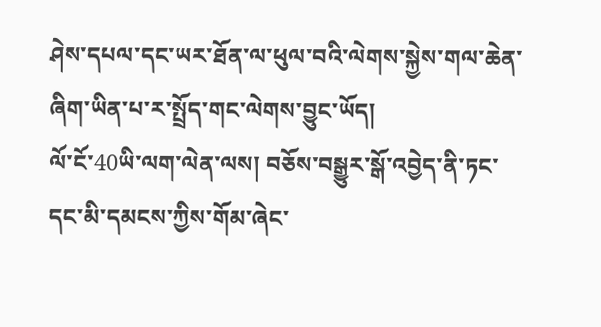ཤེས་དཔལ་དང་ཡར་ཐོན་ལ་ཕུལ་བའི་ལེགས་སྐྱེས་གལ་ཆེན་ཞིག་ཡིན་པ་ར་སྤྲོད་གང་ལེགས་བྱུང་ཡོད།
ལོ་ངོ་40ཡི་ལག་ལེན་ལས། བཅོས་བསྒྱུར་སྒོ་འབྱེད་ནི་ཏང་དང་མི་དམངས་ཀྱིས་གོམ་ཞེང་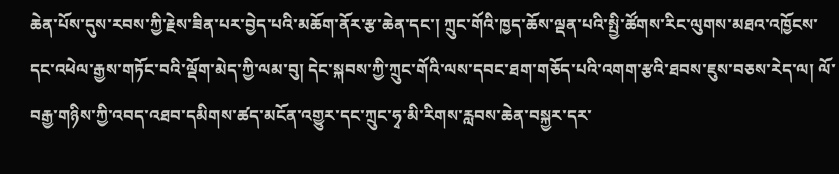ཆེན་པོས་དུས་རབས་ཀྱི་རྗེས་ཟིན་པར་བྱེད་པའི་མཆོག་ནོར་རྩ་ཆེན་དང་། ཀྲུང་གོའི་ཁྱད་ཆོས་ལྡན་པའི་སྤྱི་ཚོགས་རིང་ལུགས་མཐའ་འཁྱོངས་དང་འཕེལ་རྒྱས་གཏོང་བའི་ལྡོག་མེད་ཀྱི་ལམ་བུ། དེང་སྐབས་ཀྱི་ཀྲུང་གོའི་ལས་དབང་ཐག་གཅོད་པའི་འགག་རྩའི་ཐབས་ཇུས་བཅས་རེད་ལ། ལོ་བརྒྱ་གཉིས་ཀྱི་འབད་འཐབ་དམིགས་ཚད་མངོན་འགྱུར་དང་ཀྲུང་ཧྭ་མི་རིགས་རླབས་ཆེན་བསྐྱར་དར་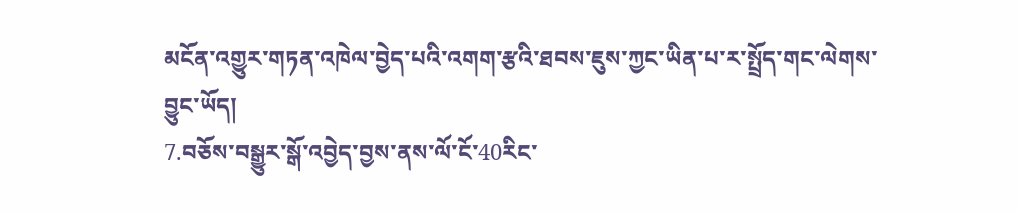མངོན་འགྱུར་གཏན་འཁེལ་བྱེད་པའི་འགག་རྩའི་ཐབས་ཇུས་ཀྱང་ཡིན་པ་ར་སྤྲོད་གང་ལེགས་བྱུང་ཡོད།
7.བཅོས་བསྒྱུར་སྒོ་འབྱེད་བྱས་ནས་ལོ་ངོ་40རིང་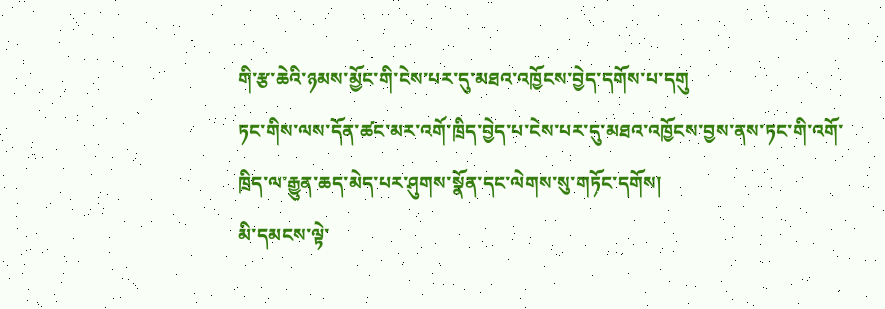གི་རྩ་ཆེའི་ཉམས་མྱོང་གི་ངེས་པར་དུ་མཐའ་འཁྱོངས་བྱེད་དགོས་པ་དགུ
ཏང་གིས་ལས་དོན་ཚང་མར་འགོ་ཁྲིད་བྱེད་པ་ངེས་པར་དུ་མཐའ་འཁྱོངས་བྱས་ནས་ཏང་གི་འགོ་ཁྲིད་ལ་རྒྱུན་ཆད་མེད་པར་ཤུགས་སྣོན་དང་ལེགས་སུ་གཏོང་དགོས།
མི་དམངས་ལྟེ་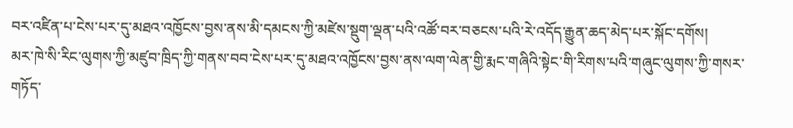བར་འཛིན་པ་ངེས་པར་དུ་མཐའ་འཁྱོངས་བྱས་ནས་མི་དམངས་ཀྱི་མཛེས་སྡུག་ལྡན་པའི་འཚོ་བར་བཅངས་པའི་རེ་འདོད་རྒྱུན་ཆད་མེད་པར་སྐོང་དགོས།
མར་ཁེ་སི་རིང་ལུགས་ཀྱི་མཛུབ་ཁྲིད་ཀྱི་གནས་བབ་ངེས་པར་དུ་མཐའ་འཁྱོངས་བྱས་ནས་ལག་ལེན་གྱི་རྨང་གཞིའི་སྟེང་གི་རིགས་པའི་གཞུང་ལུགས་ཀྱི་གསར་གཏོད་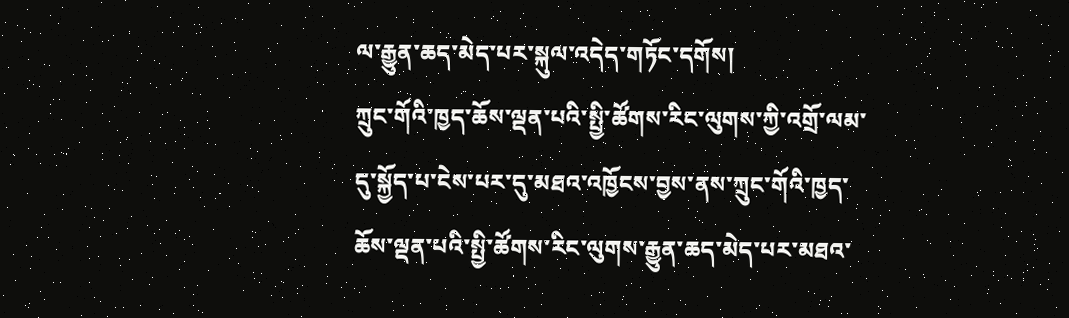ལ་རྒྱུན་ཆད་མེད་པར་སྐུལ་འདེད་གཏོང་དགོས།
ཀྲུང་གོའི་ཁྱད་ཆོས་ལྡན་པའི་སྤྱི་ཚོགས་རིང་ལུགས་ཀྱི་འགྲོ་ལམ་དུ་སྐྱོད་པ་ངེས་པར་དུ་མཐའ་འཁྱོངས་བྱས་ནས་ཀྲུང་གོའི་ཁྱད་ཆོས་ལྡན་པའི་སྤྱི་ཚོགས་རིང་ལུགས་རྒྱུན་ཆད་མེད་པར་མཐའ་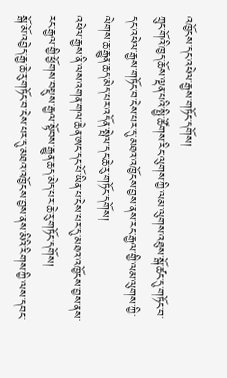འཁྱོངས་དང་འཕེལ་རྒྱས་གཏོང་དགོས།
ཀྲུང་གོའི་ཁྱད་ཆོས་ལྡན་པའི་སྤྱི་ཚོགས་རིང་ལུགས་ཀྱི་ལམ་ལུགས་འཐུས་སྒོ་ཚང་དུ་གཏོང་བ་དང་འཕེལ་རྒྱས་གཏོང་བ་ངེས་པར་དུ་མཐའ་འཁྱོངས་བྱས་ནས་རང་རྒྱལ་གྱི་ལམ་ལུགས་ཀྱི་ལེགས་ཆ་རྒྱུན་ཆད་མེད་པར་འདོན་སྤེལ་དང་ཆེ་རུ་གཏོང་དགོས།
འཕེལ་རྒྱས་ནི་ལས་འགན་གལ་ཆེན་ཨང་དང་པོ་ཡིན་པ་ངེས་པར་དུ་མཐའ་འཁྱོངས་བྱས་ནས་རང་རྒྱལ་གྱི་ཕྱོགས་བསྡུས་རྒྱལ་སྟོབས་རྒྱུན་ཆད་མེད་པར་ཆེ་རུ་གཏོང་དགོས།
སྒོ་མོ་འབྱེད་རྒྱ་ཆེ་རུ་གཏོང་བ་ངེས་པར་དུ་མཐའ་འཁྱོངས་བྱས་ནས་མིའི་རིགས་ཀྱི་ལས་དབང་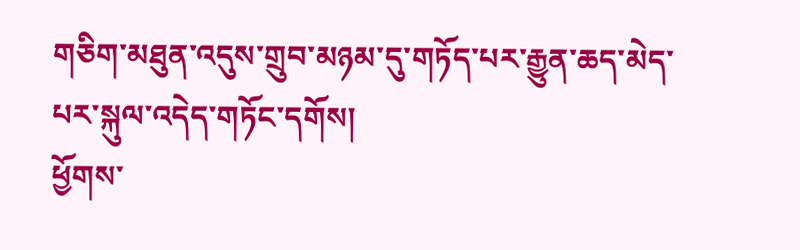གཅིག་མཐུན་འདུས་གྲུབ་མཉམ་དུ་གཏོད་པར་རྒྱུན་ཆད་མེད་པར་སྐུལ་འདེད་གཏོང་དགོས།
ཕྱོགས་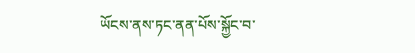ཡོངས་ནས་ཏང་ནན་པོས་སྐྱོང་བ་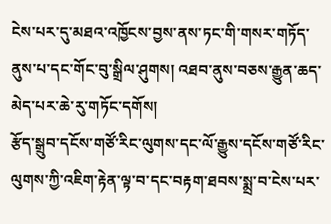ངེས་པར་དུ་མཐའ་འཁྱོངས་བྱས་ནས་ཏང་གི་གསར་གཏོད་ནུས་པ་དང་གོང་བུ་སྒྲིལ་ཤུགས། འཐབ་ནུས་བཅས་རྒྱུན་ཆད་མེད་པར་ཆེ་རུ་གཏོང་དགོས།
རྩོད་སྒྲུབ་དངོས་གཙོ་རིང་ལུགས་དང་ལོ་རྒྱུས་དངོས་གཙོ་རིང་ལུགས་ཀྱི་འཇིག་རྟེན་ལྟ་བ་དང་བརྟག་ཐབས་སྨྲ་བ་ངེས་པར་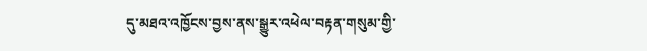དུ་མཐའ་འཁྱོངས་བྱས་ནས་སྒྱུར་འཕེལ་བརྟན་གསུམ་གྱི་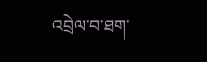འབྲེལ་བ་ཐག་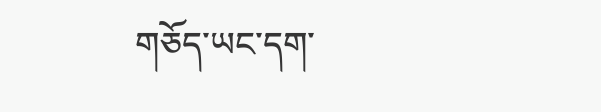གཅོད་ཡང་དག་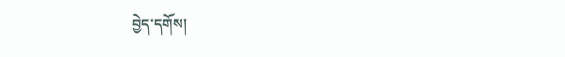བྱེད་དགོས།